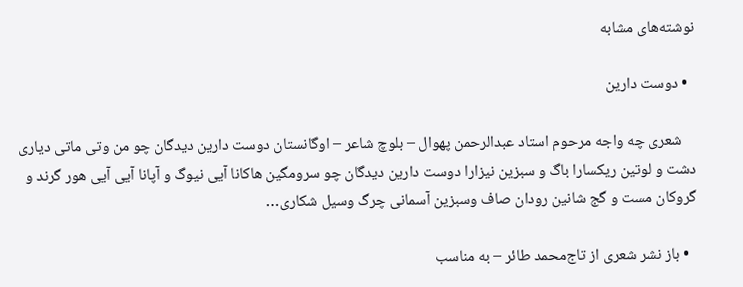نوشته‌های مشابه

  • دوست دارین

    شعری چه واجه مرحوم استاد عبدالرحمن پهوال – بلوچ شاعر – اوگانستان دوست دارین دیدگان چو من وتی ماتی دیاری دشت و لوتین ریکسارا باگ و سبزین نیزارا دوست دارین دیدگان چو سرومگین هاکانا آیی نیوگ و آپانا آیی آیی هور گرند و گروکان مست و گج شانین رودان صاف وسبزین آسمانی چرگ وسیل شکاری…

  • باز نشر شعری از تاج‌محمد طائر – به مناسب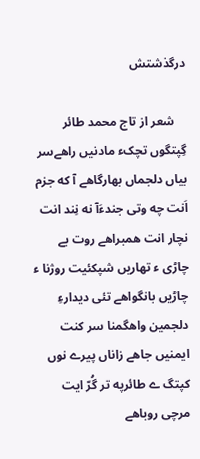درگذشتش

    شعر از تاج محمد طائر گِپتگوں تچکء مادنیں راهےسر بیاں دلجماں بهارگاهے آ که جزم اَنت چه وتی جندءَآ نه نِند انت نچار انت همبراهے روت بے چاڑی ء تهاریں شپکئیت روژنا ء چاڑیں بانگواهے تئی دیدارءِ دلجمین واهگمنا سر کنت ایمنیں جاهے زاناں پیرے نوں کپتگ ے طائرپه تر گُرّ ایت مرچی روباهے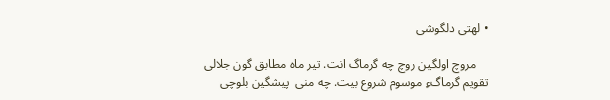• لهتی دلگوشی

    مروچ اولگین روچ چه گرماگ انت. تیر ماه مطابق گون جلالی تقویم گرماگءِ موسوم شروع بیت. چه منی  پیشگین بلوچی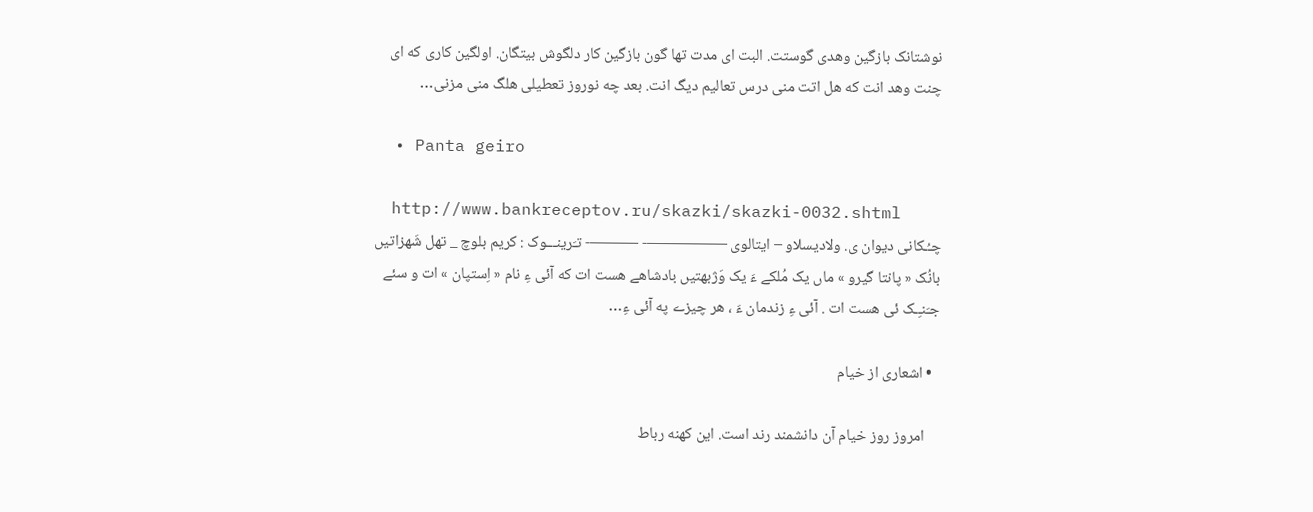نوشتانک بازگین وهدی گوستت. البت ای مدت تها گون بازگین کار دلگوش بیتگان. اولگین کاری که ای چنت وهد انت که هل اتت منی درس تعالیم دیگ انت. بعد چه نوروز تعطیلی هلگ منی مزنی…

  • Panta geiro

    http://www.bankreceptov.ru/skazki/skazki-0032.shtml چـُـکانی دیوان ی. ولادیسلاو – ایتالوی —————- ———- تـَرینـــوک : کریم بلوچ _ تهل شَهزاتیں بانُک « پانتا گیرو » ماں یک مُلکے ءَ یک وَژبهتیں بادشاهے هست ات که آئی ءِ نام « اِستپان » ات و سئے جـَنـِـک ئی هست ات . آئی ءِ زندمان ءَ ، هر چیزے په آئی ءِ…

  • اشعاری از خیام

    امروز روز خیام آن دانشمند رند است. این کهنه رباط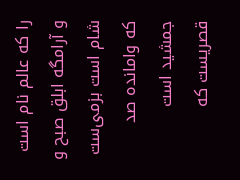را که عالم نام است         و آرامگه ابلق صبح و شام است بزمی‌ست که وامانده صد جمشید است         قصریست که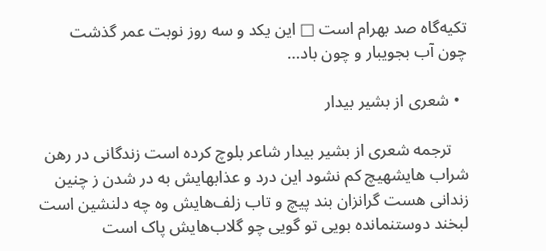تکیه‌گاه صد بهرام است □ این یکد و سه روز نوبت عمر گذشت         چون آب بجویبار و چون باد…

  • شعری از بشیر بیدار

    ترجمه شعری از بشیر بیدار شاعر بلوچ کرده است زندگانی در رهن شراب هایشهیچ کم نشود این درد و عذابهایش به در شدن ز چنین زندانی هست گرانزان بند پیچ و تاب زلف‌هایش وه چه دلنشین است لبخند دوستنمانده بویی تو گویی چو گلاب‌هایش پاک است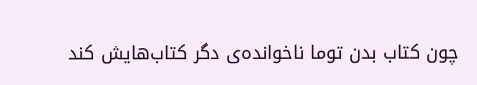چون کتاب بدن توما ناخوانده‌ی دگر کتاب‌هایش کند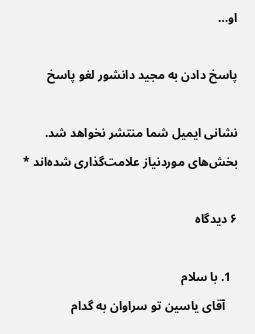او…

پاسخ دادن به مجید دانشور لغو پاسخ

نشانی ایمیل شما منتشر نخواهد شد. بخش‌های موردنیاز علامت‌گذاری شده‌اند *

۶ دیدگاه

  1. با سلام
    آقای یاسین تو سراوان به گدام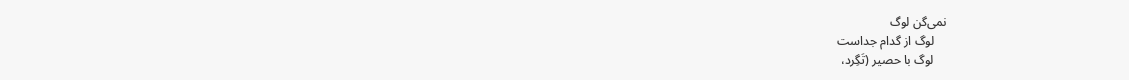نمی‌گن لوگ
    لوگ از گدام جداست
    لوگ با حصیر (تَگِرد،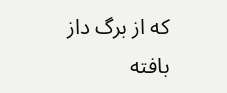که از برگ داز بافته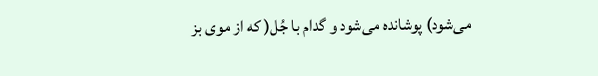می‌شود) پوشانده می‌شود و گدام با جُل( که از موی بز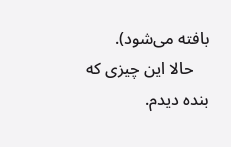بافته می‌شود).
    حالا این چیزی که بنده دیدم.